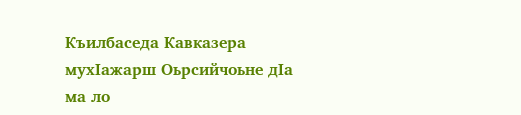Къилбаседа Кавказера мухIажарш Оьрсийчоьне дIа ма ло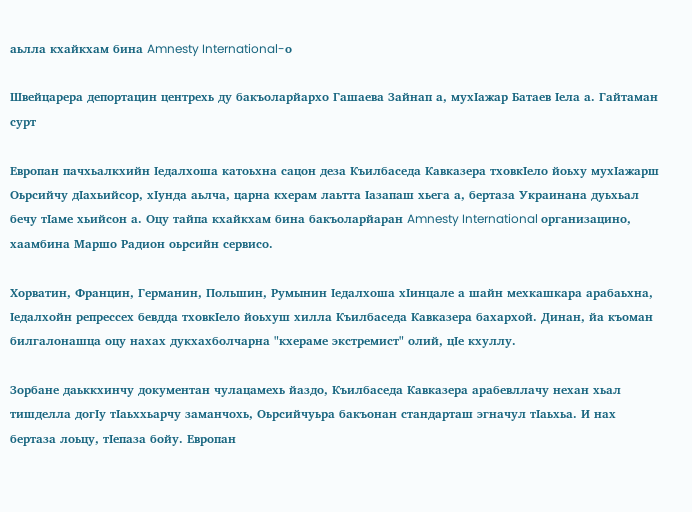аьлла кхайкхам бина Amnesty International-о

Швейцарера депортацин центрехь ду бакъоларйархо Гашаева Зайнап а, мухIажар Батаев Iела а. Гайтаман сурт

Европан пачхьалкхийн Iедалхоша катоьхна сацон деза Къилбаседа Кавказера тховкIело йоьху мухIажарш Оьрсийчу дIахьийсор, хIунда аьлча, царна кхерам лаьтта Iазапаш хьега а, бертаза Украинана дуьхьал бечу тIаме хьийсон а. Оцу тайпа кхайкхам бина бакъоларйаран Amnesty International организацино, хаамбина Маршо Радион оьрсийн сервисо.

Хорватин, Францин, Германин, Польшин, Румынин Iедалхоша хIинцале а шайн мехкашкара арабаьхна, Iедалхойн репрессех бевдда тховкIело йоьхуш хилла Къилбаседа Кавказера бахархой. Динан, йа къоман билгалонашца оцу нахах дукхахболчарна "кхераме экстремист" олий, цIе кхуллу.

Зорбане даьккхинчу документан чулацамехь йаздо, Къилбаседа Кавказера арабевллачу нехан хьал тишделла догIу тIаьххьарчу заманчохь, Оьрсийчуьра бакъонан стандарташ эгначул тIаьхьа. И нах бертаза лоьцу, тIепаза бойу. Европан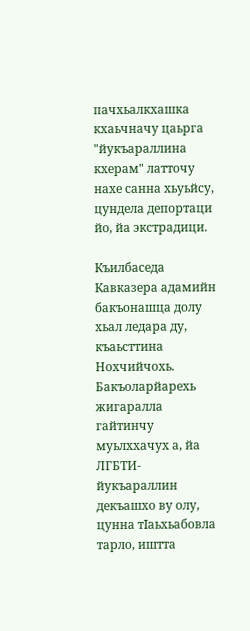пачхьалкхашка кхаьчначу цаьрга "йукъараллина кхерам" латточу нахе санна хьуьйсу, цундела депортаци йо, йа экстрадици.

Къилбаседа Кавказера адамийн бакъонашца долу хьал ледара ду, къаьсттина Нохчийчохь. Бакъоларйарехь жигаралла гайтинчу муьлххачух а, йа ЛГБТИ-йукъараллин декъашхо ву олу, цунна тIаьхьабовла тарло, иштта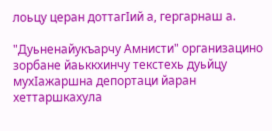лоьцу церан доттагIий а, гергарнаш а.

"Дуьненайукъарчу Амнисти" организацино зорбане йаьккхинчу текстехь дуьйцу мухIажаршна депортаци йаран хеттаршкахула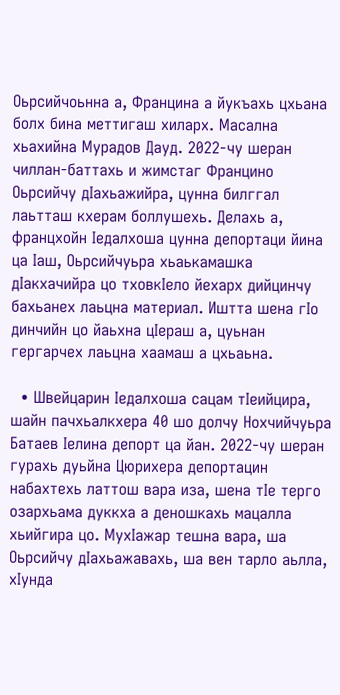Оьрсийчоьнна а, Францина а йукъахь цхьана болх бина меттигаш хиларх. Масална хьахийна Мурадов Дауд. 2022-чу шеран чиллан-баттахь и жимстаг Францино Оьрсийчу дIахьажийра, цунна билггал лаьтташ кхерам боллушехь. Делахь а, францхойн Iедалхоша цунна депортаци йина ца Iаш, Оьрсийчуьра хьаькамашка дIакхачийра цо тховкIело йехарх дийцинчу бахьанех лаьцна материал. Иштта шена гIо динчийн цо йаьхна цIераш а, цуьнан гергарчех лаьцна хаамаш а цхьаьна.

  • Швейцарин Iедалхоша сацам тIеийцира, шайн пачхьалкхера 40 шо долчу Нохчийчуьра Батаев Iелина депорт ца йан. 2022-чу шеран гурахь дуьйна Цюрихера депортацин набахтехь латтош вара иза, шена тIе терго озархьама дуккха а деношкахь мацалла хьийгира цо. МухIажар тешна вара, ша Оьрсийчу дIахьажавахь, ша вен тарло аьлла, хIунда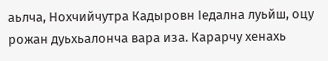аьлча, Нохчийчутра Кадыровн Iедална луьйш, оцу рожан дуьхьалонча вара иза. Карарчу хенахь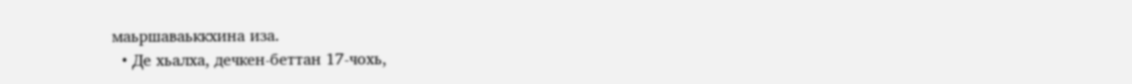маьршаваьккхина иза.
  • Де хьалха, дечкен-беттан 17-чохь,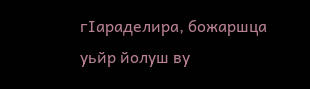гIараделира, божаршца уьйр йолуш ву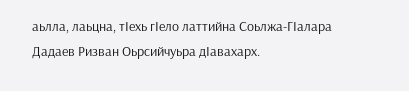аьлла, лаьцна, тIехь гIело латтийна Соьлжа-ГIалара Дадаев Ризван Оьрсийчуьра дIавахарх.